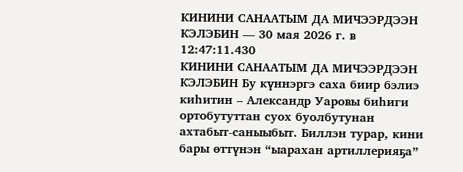КИНИНИ САНААТЫМ ДА МИЧЭЭРДЭЭН КЭЛЭБИН — 30 мая 2026 г. в 12:47:11.430
КИНИНИ САНААТЫМ ДА МИЧЭЭРДЭЭН КЭЛЭБИН Бу күннэргэ саха биир бэлиэ киһитин – Александр Уаровы биһиги ортобутуттан суох буолбутунан ахтабыт-саныыбыт. Биллэн турар, кини бары өттүнэн “ыарахан артиллерияҕа”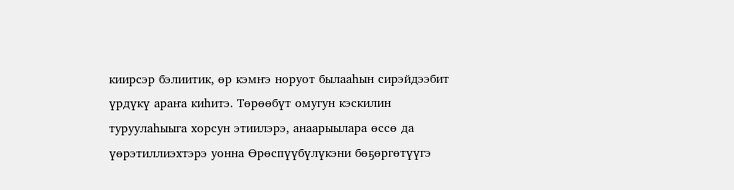киирсэр бэлиитик, өр кэмҥэ норуот былааһын сирэйдээбит үрдүкү араҥа киһитэ. Төрөөбүт омугун кэскилин туруулаһыыга хорсун этиилэрэ, анаарыылара өссө да үөрэтиллиэхтэрэ уонна Өрөспүүбүлүкэни бөҕөргөтүүгэ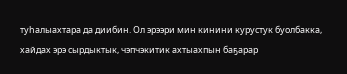туһалыахтара да диибин. Ол эрээри мин кинини курустук буолбакка, хайдах эрэ сырдыктык, чэпчэкитик ахтыахпын баҕарар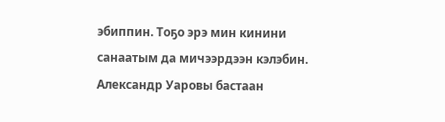эбиппин. Тоҕо эрэ мин кинини санаатым да мичээрдээн кэлэбин. Александр Уаровы бастаан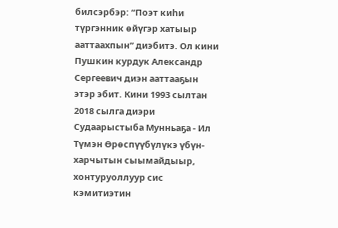билсэрбэр: “Поэт киһи түргэнник өйүгэр хатыыр ааттаахпын” диэбитэ. Ол кини Пушкин курдук Александр Сергеевич диэн ааттааҕын этэр эбит. Кини 1993 сылтан 2018 сылга диэри Судаарыстыба Мунньаҕа - Ил Түмэн Өрөспүүбүлүкэ үбүн-харчытын сыымайдыыр, хонтуруоллуур сис кэмитиэтин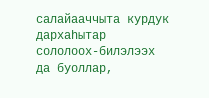салайааччыта курдук дархаһытар сололоох-билэлээх да буоллар,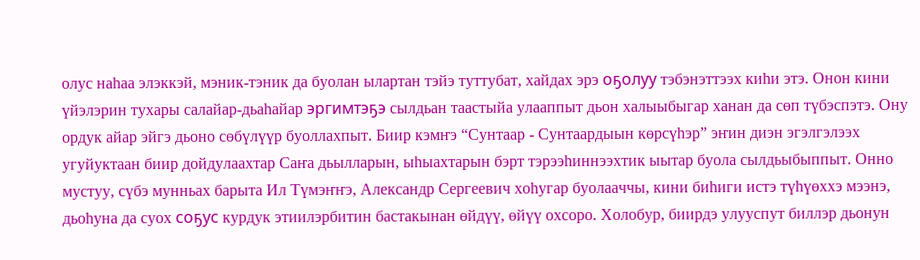олус наһаа элэккэй, мэник-тэник да буолан ылартан тэйэ туттубат, хайдах эрэ оҕолуу тэбэнэттээх киһи этэ. Онон кини үйэлэрин тухары салайар-дьаһайар эргимтэҕэ сылдьан таастыйа улааппыт дьон халыыбыгар ханан да сөп түбэспэтэ. Ону ордук айар эйгэ дьоно сөбүлүүр буоллахпыт. Биир кэмҥэ “Сунтаар - Сунтаардыын көрсүһэр” эҥин диэн эгэлгэлээх угуйуктаан биир дойдулаахтар Саҥа дьылларын, ыһыахтарын бэрт тэрээһиннээхтик ыытар буола сылдьыбыппыт. Онно мустуу, сүбэ мунньах барыта Ил Түмэҥҥэ, Александр Сергеевич хоһугар буолааччы, кини биһиги истэ түһүөххэ мээнэ, дьоһуна да суох соҕус курдук этиилэрбитин бастакынан өйдүү, өйүү охсоро. Холобур, биирдэ улууспут биллэр дьонун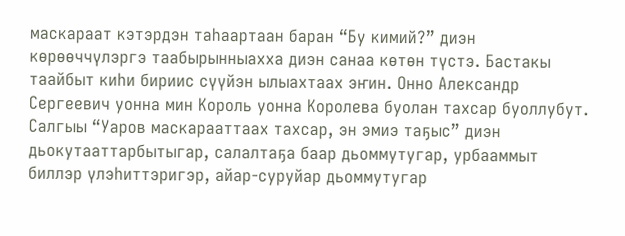маскараат кэтэрдэн таһаартаан баран “Бу кимий?” диэн көрөөччүлэргэ таабырынныахха диэн санаа көтөн түстэ. Бастакы таайбыт киһи бириис сүүйэн ылыахтаах эҥин. Онно Александр Сергеевич уонна мин Король уонна Королева буолан тахсар буоллубут. Салгыы “Уаров маскарааттаах тахсар, эн эмиэ таҕыс” диэн дьокутааттарбытыгар, салалтаҕа баар дьоммутугар, урбааммыт биллэр үлэһиттэригэр, айар-суруйар дьоммутугар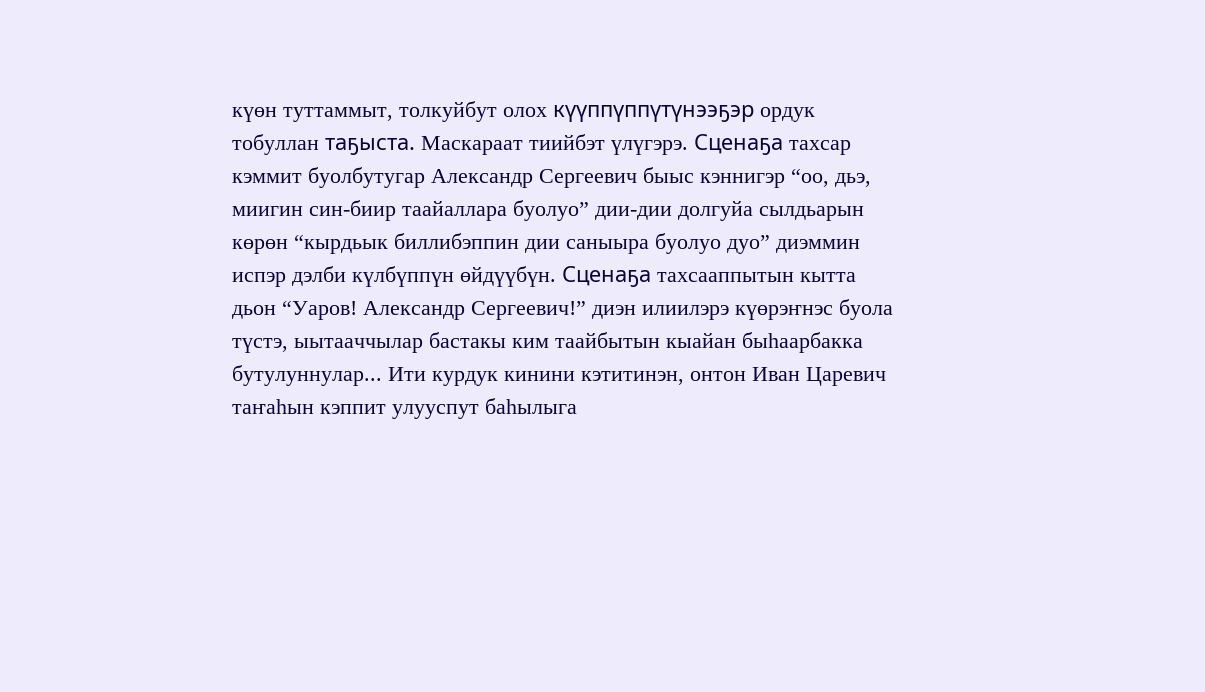күөн туттаммыт, толкуйбут олох күүппүппүтүнээҕэр ордук тобуллан таҕыста. Маскараат тиийбэт үлүгэрэ. Сценаҕа тахсар кэммит буолбутугар Александр Сергеевич быыс кэннигэр “оо, дьэ, миигин син-биир таайаллара буолуо” дии-дии долгуйа сылдьарын көрөн “кырдьык биллибэппин дии саныыра буолуо дуо” диэммин испэр дэлби күлбүппүн өйдүүбүн. Сценаҕа тахсааппытын кытта дьон “Уаров! Александр Сергеевич!” диэн илиилэрэ күөрэҥнэс буола түстэ, ыытааччылар бастакы ким таайбытын кыайан быһаарбакка бутулуннулар... Ити курдук кинини кэтитинэн, онтон Иван Царевич таҥаһын кэппит улууспут баһылыга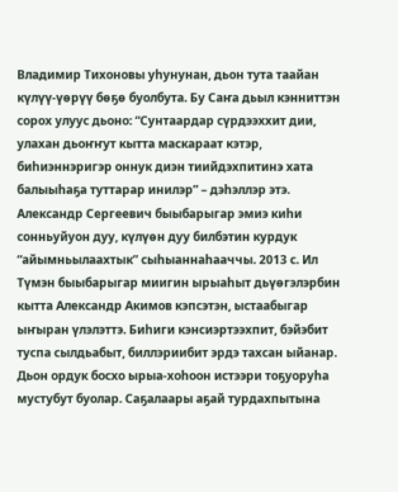Владимир Тихоновы уһунунан, дьон тута таайан күлүү-үөрүү бөҕө буолбута. Бу Саҥа дьыл кэнниттэн сорох улуус дьоно: “Сунтаардар сүрдээххит дии, улахан дьоҥҥут кытта маскараат кэтэр, биһиэннэригэр оннук диэн тиийдэхпитинэ хата балыыһаҕа туттарар инилэр” – дэһэллэр этэ. Александр Сергеевич быыбарыгар эмиэ киһи сонньуйуон дуу, күлүөн дуу билбэтин курдук “айымньылаахтык” сыһыаннаһааччы. 2013 с. Ил Түмэн быыбарыгар миигин ырыаһыт дьүөгэлэрбин кытта Александр Акимов кэпсэтэн, ыстаабыгар ыҥыран үлэлэттэ. Биһиги кэнсиэртээхпит, бэйэбит туспа сылдьабыт, биллэриибит эрдэ тахсан ыйанар. Дьон ордук босхо ырыа-хоһоон истээри тоҕуоруһа мустубут буолар. Саҕалаары аҕай турдахпытына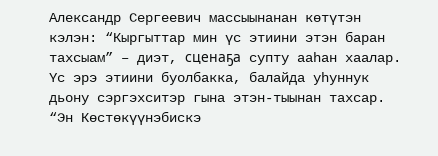Александр Сергеевич массыынанан көтүтэн кэлэн: “Кыргыттар мин үс этиини этэн баран тахсыам” – диэт, сценаҕа супту ааһан хаалар. Үс эрэ этиини буолбакка, балайда уһуннук дьону сэргэхситэр гына этэн-тыынан тахсар. “Эн Көстөкүүнэбискэ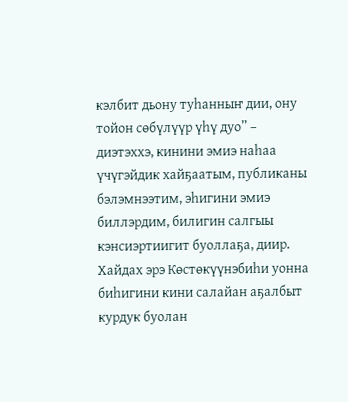кэлбит дьону туһанныҥ дии, ону тойон сөбүлүүр үһү дуо” – диэтэххэ, кинини эмиэ наһаа үчүгэйдик хайҕаатым, публиканы бэлэмнээтим, эһигини эмиэ биллэрдим, билигин салгыы кэнсиэртиигит буоллаҕа, диир. Хайдах эрэ Көстөкүүнэбиһи уонна биһигини кини салайан аҕалбыт курдук буолан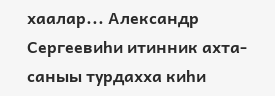хаалар... Александр Сергеевиһи итинник ахта-саныы турдахха киһи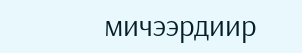мичээрдиир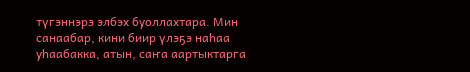түгэннэрэ элбэх буоллахтара. Мин санаабар, кини биир үлэҕэ наһаа уһаабакка, атын, саҥа аартыктарга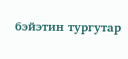бэйэтин тургутар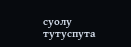суолу тутуспута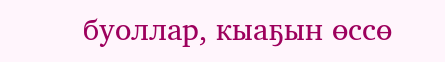буоллар, кыаҕын өссө